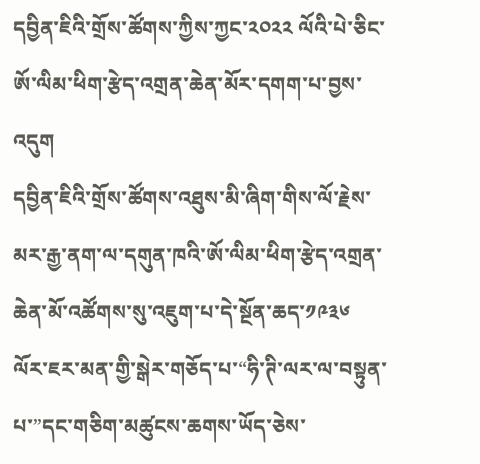དབྱིན་ཇིའི་གྲོས་ཚོགས་ཀྱིས་ཀྱང་༢༠༢༢ ལོའི་པེ་ཅིང་ཨོ་ལིམ་ཕིག་རྩེད་འགྲན་ཆེན་མོར་དགག་པ་བྱས་འདུག
དབྱིན་ཇིའི་གྲོས་ཚོགས་འཐུས་མི་ཞིག་གིས་ལོ་རྗེས་མར་རྒྱ་ནག་ལ་དགུན་ཁའི་ཨོ་ལིམ་ཕིག་རྩེད་འགྲན་ཆེན་མོ་འཚོགས་སུ་འཇུག་པ་དེ་སྔོན་ཆད་༡༩༣༦ ལོར་ཇར་མན་གྱི་སྒེར་གཅོད་པ་“ཧི་ཊི་ལར་ལ་བསྟུན་པ་”དང་གཅིག་མཚུངས་ཆགས་ཡོད་ཅེས་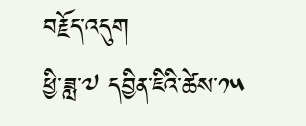བརྗོད་འདུག
ཕྱི་ཟླ་༧ དབྱིན་ཇིའི་ཚེས་༡༥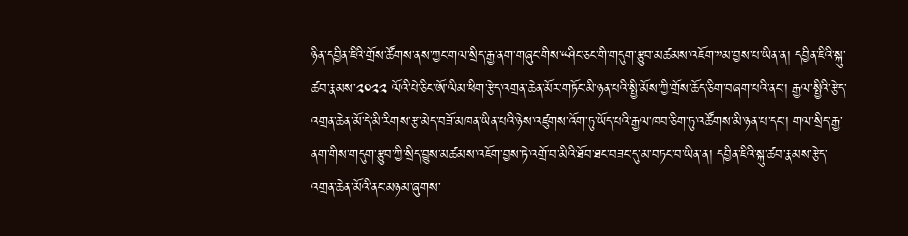ཉིན་དབྱིན་ཇིའི་གྲོས་ཚོགས་ནས་ཀྱང་གལ་སྲིད་རྒྱ་ནག་གཞུང་གིས་“ཤིང་ཅང་གི་གདུག་རྩུབ་མཚམས་འཇོག་”མ་བྱས་པ་ཡིན་ན། དབྱིན་ཇིའི་སྐུ་ཚབ་རྣམས་༢༠༢༢ ལོའི་པེ་ཅིང་ཨོ་ལིམ་ཕིག་རྩེད་འགྲན་ཆེན་མོར་གཏོང་མི་ཉན་པའི་སྤྱི་མོས་ཀྱི་གྲོས་ཆོད་ཅིག་བཞག་པའི་ནང་། རྒྱལ་སྤྱིའི་རྩེད་འགྲན་ཆེན་མོ་དེ་མི་རིགས་རྩ་མེད་བཟོ་མཁན་ཡིན་པའི་ཉེས་འཛུགས་འོག་ཏུ་ཡོད་པའི་རྒྱལ་ཁབ་ཅིག་ཏུ་འཚོགས་མི་ཉན་པ་དང་། གལ་སྲིད་རྒྱ་ནག་གིས་གདུག་རྩུབ་ཀྱི་སྲིད་བྱུས་མཚམས་འཇོག་བྱས་ཏེ་འགྲོ་བ་མིའི་ཐོབ་ཐང་བཟང་དུ་མ་བཏང་བ་ཡིན་ན། དབྱིན་ཇིའི་སྐུ་ཚབ་རྣམས་རྩེད་འགྲན་ཆེན་མོའི་ནང་མཉམ་ཞུགས་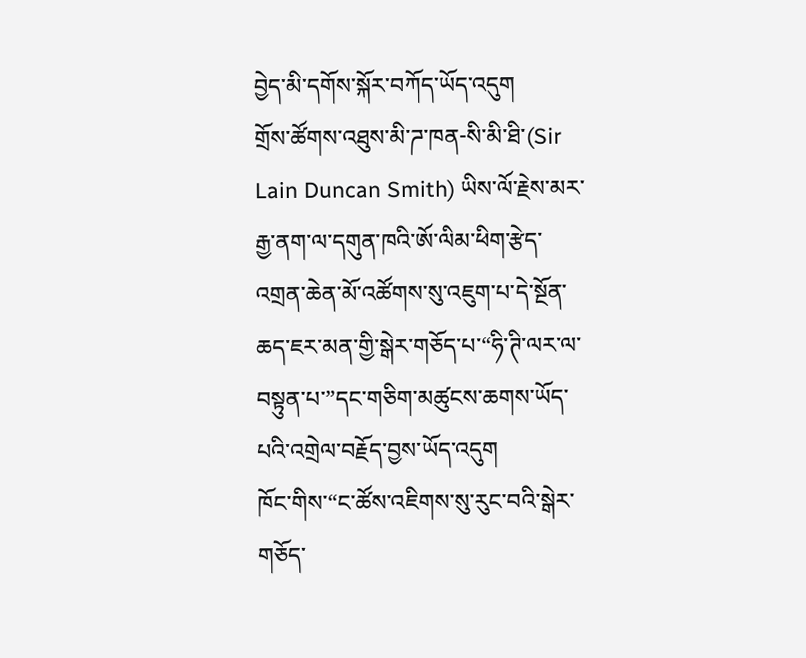བྱེད་མི་དགོས་སྐོར་བཀོད་ཡོད་འདུག
གྲོས་ཚོགས་འཐུས་མི་ཌ་ཁན-སི་མི་ཐི་(Sir Lain Duncan Smith) ཡིས་ལོ་རྗེས་མར་རྒྱ་ནག་ལ་དགུན་ཁའི་ཨོ་ལིམ་ཕིག་རྩེད་འགྲན་ཆེན་མོ་འཚོགས་སུ་འཇུག་པ་དེ་སྔོན་ཆད་ཇར་མན་གྱི་སྒེར་གཅོད་པ་“ཧི་ཊི་ལར་ལ་བསྟུན་པ་”དང་གཅིག་མཚུངས་ཆགས་ཡོད་པའི་འགྲེལ་བརྗོད་བྱས་ཡོད་འདུག
ཁོང་གིས་“ང་ཚོས་འཇིགས་སུ་རུང་བའི་སྒེར་གཅོད་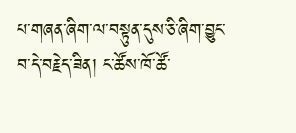པ་གཞན་ཞིག་ལ་བསྟུན་དུས་ཅི་ཞིག་བྱུང་བ་དེ་བརྗེད་ཟིན། ང་ཚོས་ཁོ་ཚོ་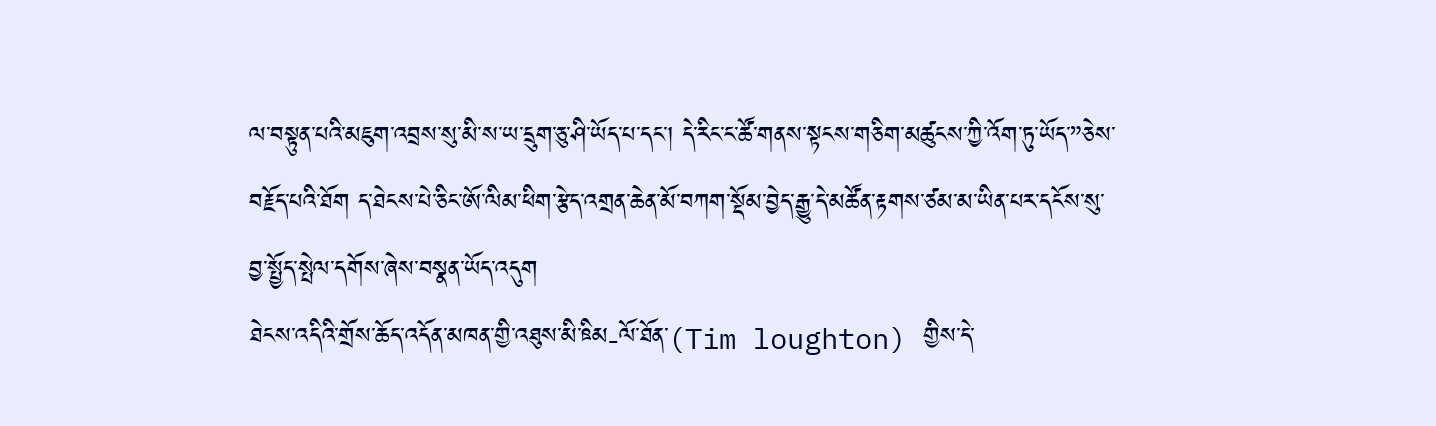ལ་བསྟུན་པའི་མཇུག་འབྲས་སུ་མི་ས་ཡ་དྲུག་ཅུ་ཤི་ཡོད་པ་དང་། དེ་རིང་ང་ཚོ་གནས་སྟངས་གཅིག་མཚུངས་ཀྱི་འོག་ཏུ་ཡོད་”ཅེས་བརྗོད་པའི་ཐོག ད་ཐེངས་པེ་ཅིང་ཨོ་ལིམ་ཕིག་རྩེད་འགྲན་ཆེན་མོ་བཀག་སྡོམ་བྱེད་རྒྱུ་དེ་མཚོན་རྟགས་ཙམ་མ་ཡིན་པར་དངོས་སུ་བྱ་སྤྱོད་སྤེལ་དགོས་ཞེས་བསྣན་ཡོད་འདུག
ཐེངས་འདིའི་གྲོས་ཆོད་འདོན་མཁན་གྱི་འཐུས་མི་ཋིམ-ལོ་ཐོན་(Tim loughton) གྱིས་དེ་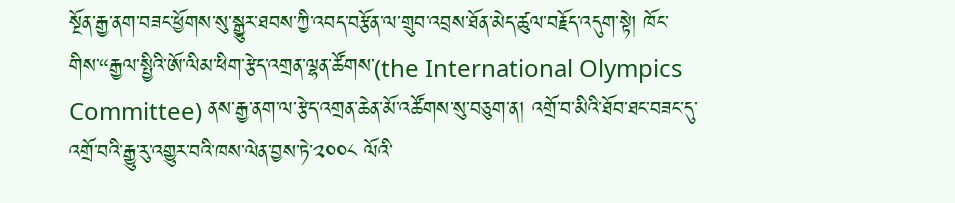སྔོན་རྒྱ་ནག་བཟང་ཕྱོགས་སུ་སྒྱུར་ཐབས་ཀྱི་འབད་བརྩོན་ལ་གྲུབ་འབྲས་ཐོན་མེད་ཚུལ་བརྗོད་འདུག་སྟེ། ཁོང་གིས་“རྒྱལ་སྤྱིའི་ཨོ་ལིམ་ཕིག་རྩེད་འགྲན་ལྷན་ཚོགས་(the International Olympics Committee) ནས་རྒྱ་ནག་ལ་རྩེད་འགྲན་ཆེན་མོ་འཚོགས་སུ་བཅུག་ན། འགྲོ་བ་མིའི་ཐོབ་ཐང་བཟང་དུ་འགྲོ་བའི་རྒྱུ་རུ་འགྱུར་བའི་ཁས་ལེན་བྱས་ཏེ་༢༠༠༨ ལོའི་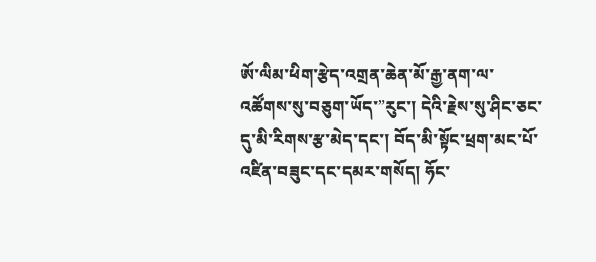ཨོ་ལིམ་ཕིག་རྩེད་འགྲན་ཆེན་མོ་རྒྱ་ནག་ལ་འཚོགས་སུ་བཅུག་ཡོད་”རུང་། དེའི་རྗེས་སུ་ཤིང་ཅང་དུ་མི་རིགས་རྩ་མེད་དང་། བོད་མི་སྟོང་ཕྲག་མང་པོ་འཛིན་བཟུང་དང་དམར་གསོད། ཧོང་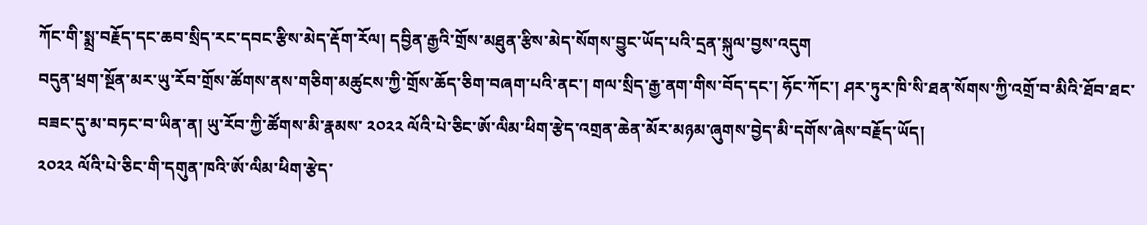ཀོང་གི་སྨྲ་བརྗོད་དང་ཆབ་སྲིད་རང་དབང་རྩིས་མེད་རྡོག་རོལ། དབྱིན་རྒྱའི་གྲོས་མཐུན་རྩིས་མེད་སོགས་བྱུང་ཡོད་པའི་དྲན་སྐུལ་བྱས་འདུག
བདུན་ཕྲག་སྔོན་མར་ཡུ་རོབ་གྲོས་ཚོགས་ནས་གཅིག་མཚུངས་ཀྱི་གྲོས་ཆོད་ཅིག་བཞག་པའི་ནང་། གལ་སྲིད་རྒྱ་ནག་གིས་བོད་དང་། ཧོང་ཀོང་། ཤར་ཏུར་ཁི་སི་ཐན་སོགས་ཀྱི་འགྲོ་བ་མིའི་ཐོབ་ཐང་བཟང་དུ་མ་བཏང་བ་ཡིན་ན། ཡུ་རོབ་ཀྱི་ཚོགས་མི་རྣམས་ ༢༠༢༢ ལོའི་པེ་ཅིང་ཨོ་ལིམ་ཕིག་རྩེད་འགྲན་ཆེན་མོར་མཉམ་ཞུགས་བྱེད་མི་དགོས་ཞེས་བརྗོད་ཡོད།
༢༠༢༢ ལོའི་པེ་ཅིང་གི་དགུན་ཁའི་ཨོ་ལིམ་ཕིག་རྩེད་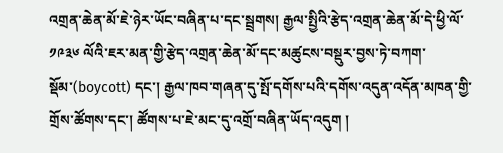འགྲན་ཆེན་མོ་ཇེ་ཉེར་ཡོང་བཞིན་པ་དང་སྦྲགས། རྒྱལ་སྤྱིའི་རྩེད་འགྲན་ཆེན་མོ་དེ་ཕྱི་ལོ་ ༡༩༣༦ ལོའི་ཇར་མན་གྱི་རྩེད་འགྲན་ཆེན་མོ་དང་མཚུངས་བསྡུར་བྱས་ཏེ་བཀག་སྡོམ་(boycott) དང་། རྒྱལ་ཁབ་གཞན་དུ་སྤོ་དགོས་པའི་དགོས་འདུན་འདོན་མཁན་གྱི་གྲོས་ཚོགས་དང་། ཚོགས་པ་ཇེ་མང་དུ་འགྲོ་བཞིན་ཡོད་འདུག །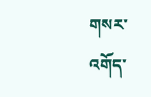གསར་འགོད་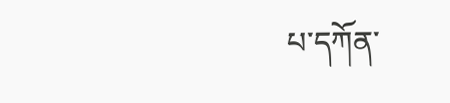པ་དཀོན་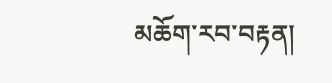མཆོག་རབ་བརྟན།